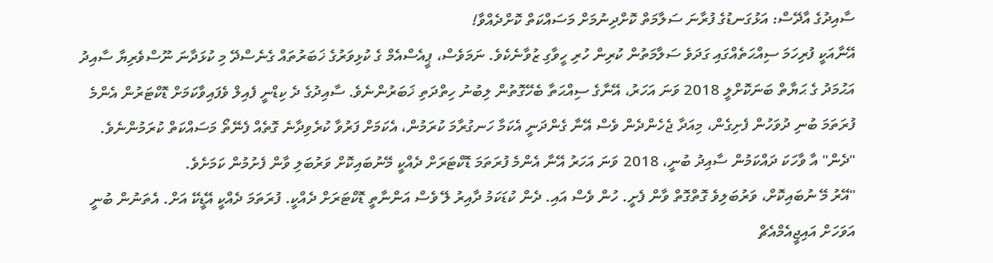ސާއިދުގެ އާދޭސް: އަޅުގަނޑުގެ ފުރާނަ ސަލާމަތް ކޮށްދިނުމަށް މަސައްކަތް ކޮށްދެއްވާ!
އޭނާއަކީ ފުރިހަމަ ސިއްޙަތެއްގައި ގަދަވެ ސަލާމަތުން ކުރިން ހުރި ހީވާގި ޒުވާނެކެވެ. ނަމަވެސް، ޕީއެސްއެމް ގެ ކުޅިވަރުގެ ޚަބަރުތައް ގެނެސްދޭ މި ކުޅަދާނަ ނޫސްވެރިޔާ ސާއިދު އަޙުމަދު ގެ ޙަޔާތް ބަނަކޮށްލީ 2018 ވަނަ އަހަރު، އޭނާގެ ސިއްޙަތާ ބެހޭގޮތުން ލިބުނު ހިތްދަތި ޚަބަރުންނެވެ. ސާއިދުގެ ދެ ކިޑްނީ ފެއިލް ވެފައިވާކަމަށް ޑޮކްޓަރުން އެންމެ ފުރަތަމަ ބުނި ދުވަހުން ފެށިގެން، މިއަދާ ޖެހެންދެން ވެސް އޭނާ ގެންދަނީ އެކަމާ ހަނގުރާމަ ކުރަމުން، އެކަމަށް ފަރުވާ ކުރެވިދާނެ ގޮތެއް ފެނޭތޯ މަސައްކަތް ކުރަމުންނެވެ.
"ދެން" އާ ވާހަކަ ދައްކަމުން ސާއިދު ބުނީ، 2018 ވަނަ އަހަރު އޭނާ އެންމެ ފުރަތަމަ ޑޮކްޓަރަށް ދެއްކީ މޭނުބައިކޮށް ވަރުބަލި ވާން ފެށުމުން ކަމަށެވެ.
"އޭރު މޭ ނުބައިކޮށް، ވަރުބަލިވެ ގޮތްގޮތް ވާން ފެށީ. ހުން ވެސް އައި. ދެން ކުޑަކަމު ދާއިރު ލޭ ވެސް އަންނާތީ ޑޮކްޓަރަށް ދެއްކީ. ފުރަތަމަ ދެއްކީ އޭޑީކޭ އަށް. އެތަނުން ބުނީ އަވަހަށް އައިޖީއެމްއެޗް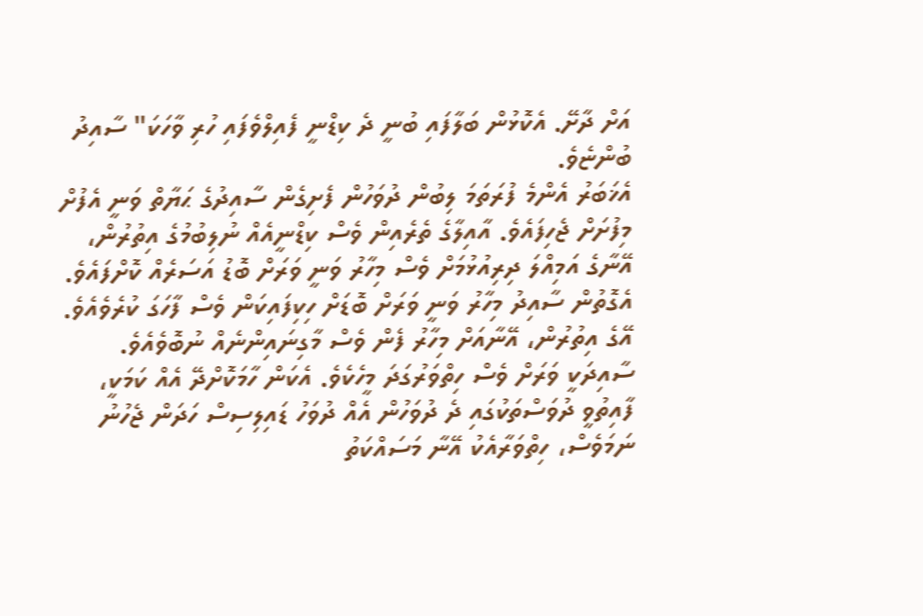އަށް ދާށޭ. އެކޮޅުން ބަލާފައި ބުނީ ދެ ކިޑްނީ ފެއިލްވެފައި ހުރި ވާހަކަ" ސާއިދު ބުންޏެވެ.
އެޚަބަރު އެންމެ ފުރަތަމަ ލިބުން ދުވަހުން ފެށިގެން ސާއިދުގެ ޙަޔާތް ވަނީ އެފުށް މިފުށަށް ޖެހިފައެވެ. އާއިލާގެ ތެރެއިން ވެސް ކިޑްނީއެއް ނުލިބުމުގެ އިތުރުން، އޭނާގެ އަމިއްލަ ދިރިއުޅުމަށް ވެސް މިހާރު ވަނީ ވަރަށް ބޮޑު އަސަރެއް ކޮށްފައެވެ. އެގޮތުން ސާއިދު މިހާރު ވަނީ ވަރަށް ބޮޑަށް ހިކިފައިކަން ވެސް ފާހަގަ ކުރެވެއެވެ. އޭގެ އިތުރުން، އޭނާއަށް މިހާރު ފެން ވެސް މާގިނައިންނެއް ނުބޮވެއެވެ.
ސާއިދަކީ ވަރަށް ވެސް ހިތްވަރުގަދަ މީހެކެވެ. އެކަން ހާމަކޮށްދޭ އެއް ކަމަކީ، ފާއިތުވީ ދުވަސްތަކުގައި ދެ ދުވަހުން އެއް ދުވަހު ޑައިލިސިސް ހަދަން ޖެހުނު ނަމަވެސް، ހިތްވަރާއެކު އޭނާ މަސައްކަތު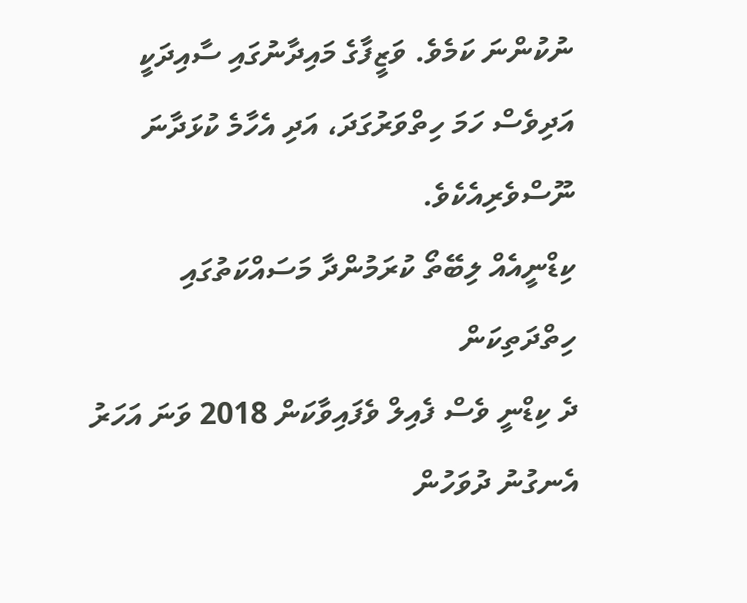ނުކުންނަ ކަމެވެ. ވަޒީފާގެ މައިދާނުގައި ސާއިދަކީ އަދިވެސް ހަމަ ހިތްވަރުގަދަ، އަދި އެހާމެ ކުޅަދާނަ ނޫސްވެރިއެކެވެ.
ކިޑްނީއެއް ލިބޭތޯ ކުރަމުންދާ މަސައްކަތުގައި ހިތްދަތިކަން
ދެ ކިޑްނީ ވެސް ފެއިލް ވެފައިވާކަން 2018 ވަނަ އަހަރު އެނގުނު ދުވަހުން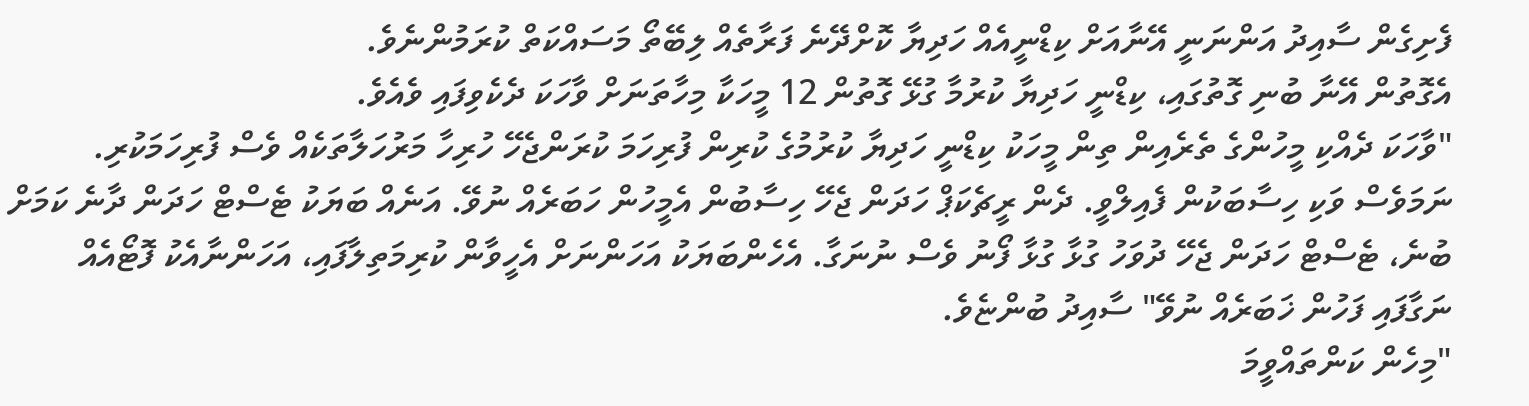ފެށިގެން ސާއިދު އަންނަނީ އޭނާއަށް ކިޑްނީއެއް ހަދިޔާ ކޮށްދޭނެ ފަރާތެއް ލިބޭތޯ މަސައްކަތް ކުރަމުންނެވެ.
އެގޮތުން އޭނާ ބުނި ގޮތުގައި، ކިޑްނީ ހަދިޔާ ކުރުމާ ގުޅޭ ގޮތުން 12 މީހަކާ މިހާތަނަށް ވާހަކަ ދެކެވިފައި ވެއެވެ.
"ވާހަކަ ދެއްކި މީހުންގެ ތެރެއިން ތިން މީހަކު ކިޑްނީ ހަދިޔާ ކުރުމުގެ ކުރިން ފުރިހަމަ ކުރަންޖެހޭ ހުރިހާ މަރުހަލާތަކެއް ވެސް ފުރިހަމަކުރި. ނަމަވެސް ވަކި ހިސާބަކުން ފެއިލްވީ. ދެން ރީޗެކަޕް ހަދަން ޖެހޭ ހިސާބުން އެމީހުން ހަބަރެއް ނުވޭ. އަނެއް ބަޔަކު ޓެސްޓް ހަދަން ދާނެ ކަމަށް ބުނެ، ޓެސްޓް ހަދަން ޖެހޭ ދުވަހު ގުޅާ ގުޅާ ފޯނު ވެސް ނުނަގާ. އެހެންބަޔަކު އަހަންނަށް އެހީވާން ކުރިމަތިލާފައި، އަހަންނާއެކު ފޮޓޯއެއް ނަގާފައި ފަހުން ޚަބަރެއް ނުވޭ" ސާއިދު ބުންޏެވެ.
"މިހެން ކަންތައްވީމަ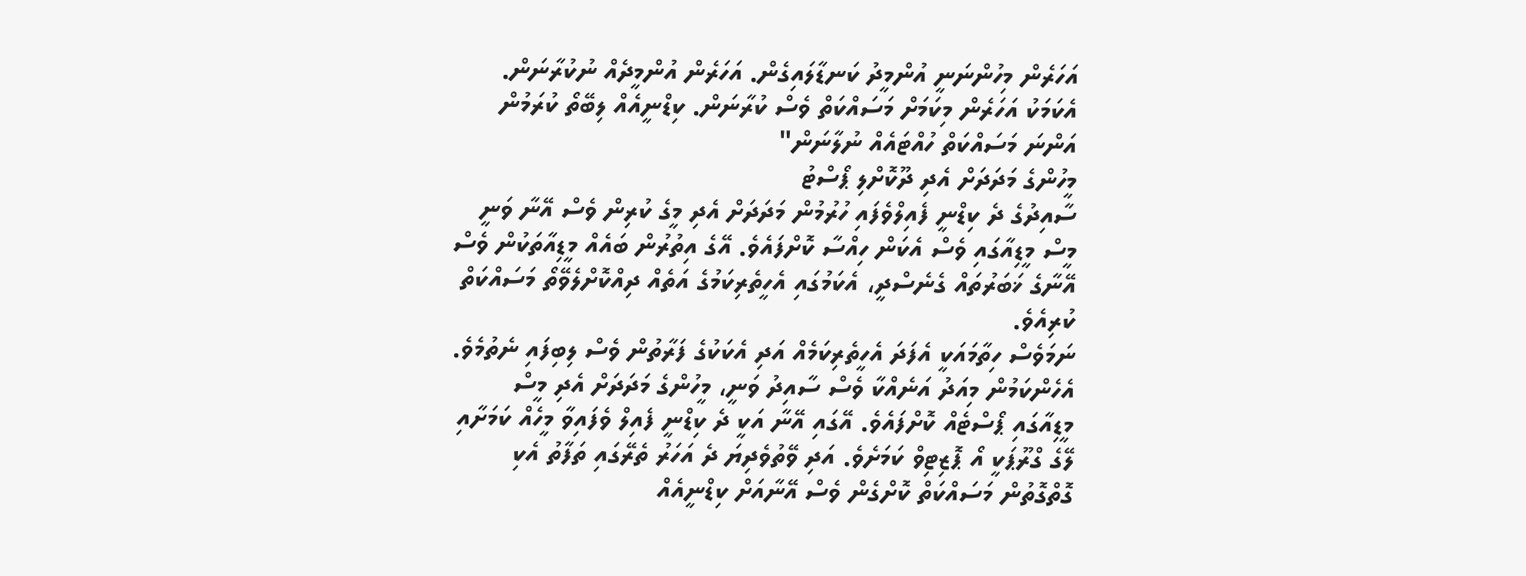އަހަރެން މިހުންނަނީ އުންމީދު ކަނޑާލައިގެން. އަހަރެން އުންމީދެއް ނުކުރާނަން. އެކަމަކު އަހަރެން މިކަމަށް މަސައްކަތް ވެސް ކުރާނަން. ކިޑްނީއެއް ލިބޭތޯ ކުރަމުން އަންނަ މަސައްކަތް ހުއްޓައެއް ނުލާނަން"
މީހުންގެ މަދަދަށް އެދި ދޫކޮށްލި ޕޯސްޓު
ސާއިދުގެ ދެ ކިޑްނީ ފެއިލްވެފައި ހުރުމުން މަދަދަށް އެދި މީގެ ކުރިން ވެސް އޭނާ ވަނީ މީސް މީޑިއާގައި ވެސް އެކަން ހިއްސާ ކޮށްފައެވެ. އޭގެ އިތުރުން ބައެއް މީޑިއާތަކުން ވެސް އޭނާގެ ޚަބަރުތައް ގެނެސްދީ، އެކަމުގައި އެހީތެރިކަމުގެ އަތެއް ދިއްކޮށްލެވޭތޯ މަސައްކަތް ކުރިއެވެ.
ނަމަވެސް ހިތާމައަކީ އެފަދަ އެހީތެރިކަމެއް އަދި އެކަކުގެ ފަރާތުން ވެސް ލިބިފައި ނެތުމެވެ.
އެހެންކަމުން މިއަދު އަނެއްކާ ވެސް ސާއިދު ވަނީ، މީހުންގެ މަދަދަށް އެދި މީސް މީޑިއާގައި ޕޯސްޓެއް ކޮށްފައެވެ. އޭގައި އޭނާ އަކީ ދެ ކިޑްނީ ފެއިލް ވެފައިވާ މީހެއް ކަމަށާއި ލޭގެ ގްރޫޕަކީ އޯ ޕޮޒިޓިވް ކަމަށެވެ. އަދި ވޭތުވެދިޔަ ދެ އަހަރު ތެރޭގައި ތަފާތު އެކި ގޮތްގޮތުން މަސައްކަތް ކޮށްގެން ވެސް އޭނާއަށް ކިޑްނީއެއް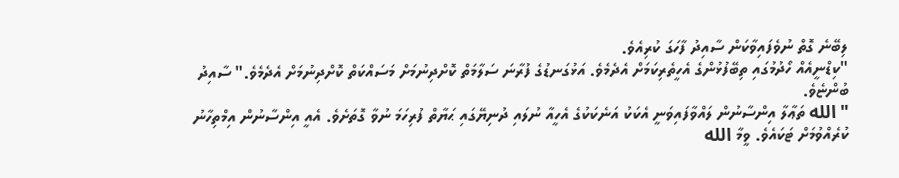ލިބޭނެ ގޮތް ނުވެފައިވާކަން ސާއިދު ފާހަގަ ކުރިއެވެ.
"ކިޑްނީއެއް ހޯދުމުގައި ތިބޭފުޅުންގެ އެހީތެރިކަމަށް އެދެމެވެ. އަޅުގަނޑުގެ ފުރާނަ ސަލާމަތް ކޮށްދިނުމަށް މަސައްކަތް ކޮށްދިނުމަށް އެދެމެވެ." ސާއިދު ބުންޏެވެ.
"الله ތަޢާލާ އިންސާނުން ލައްވާފައިވަނީ އެކަކު އަނެކަކުގެ އެހީއާ ނުލައި ދުނިޔޭގައި ޙަޔާތް ފުރިހަމަ ނުވާ ގޮތަށެވެ. އެއީ އިންސާނުން އިމްތިހާނު ކުރެއްވުމަށް ޓަކައެވެ. ވީމާ الله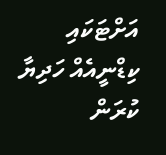އަށްޓަކައި ކިޑްނީއެއް ހަދިޔާ ކުރަން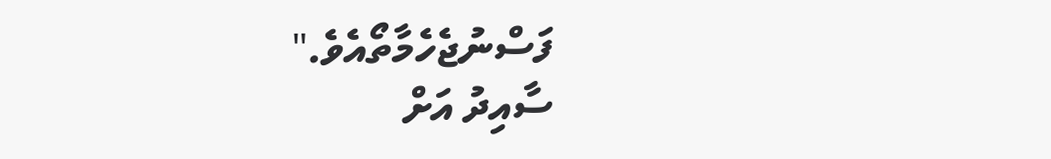ފަސްނުޖެހެމާތޯއެވެ."
ސާއިދު އަށް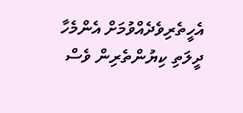އެހީތެރިވެދެއްވުމަށް އެންމެހާ ދީލަތި ކިޔުންތެރިން ވެސް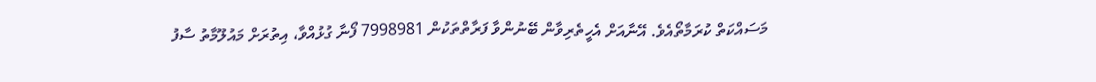މަސައްކަތް ކުރަމާތޯއެވެ. އޭނާއަށް އެހީތެރިވާން ބޭނުންވާ ފަރާތްތަކުން 7998981 ފޯނާ ގުޅުއްވާ، އިތުރަށް މައުލޫމާތު ސާފު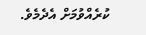ކުރެއްވުމަށް އެދެމެވެ.